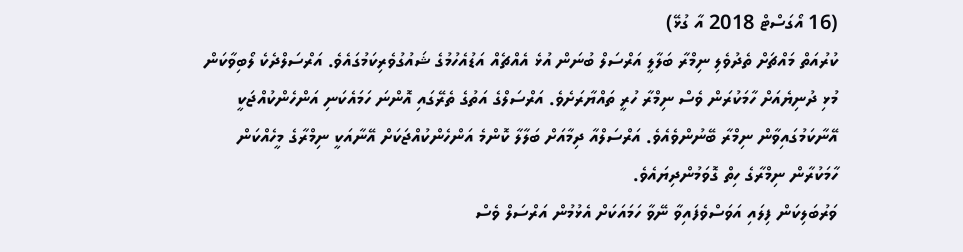(16 އޯގަސްޓް 2018 އާ ގުޅޭ)
ކުރުއަތް މައްޗަށް ތެދުވެލި ނިމްރާ ބަލާލީ އަރްސަލް ބުނަން އުޅެ އެއްޗެއް އަޑުއެހުމުގެ ޝައުގުވެރިކަމުގައެވެ. އަރްސަލްދެކެ ލޯބިވާކަން މުޅި ދުނިޔެއަށް ހާމަކުރަން ވެސް ނިމްރާ ހުރީ ތައްޔާރަށެވެ. އަރްސަލްގެ އަތުގެ ތެރޭގައި އޮންނަ ހަމައެކަނި އަންހެންކުއްޖަކީ އޭނާކަމުގައިވާން ނިމްރާ ބޭނުންވެއެވެ. އަރްސަލްއާ ދިމާއަށް ބަލާލާ ކޮންމެ އަންހެންކުއްޖަކަށް އޭނާއަކީ ނިމްރާގެ މީހެއްކަން ހާމަކުރާން ނިމްރާގެ ހިތް ގޮވަމުންދިޔައެވެ.
ވަރުބަލިކަން ފިލައި އަވަސްވެފައިވާ ނޭވާ ހަމައަކަށް އެޅުމުން އަރްސަލް ވެސް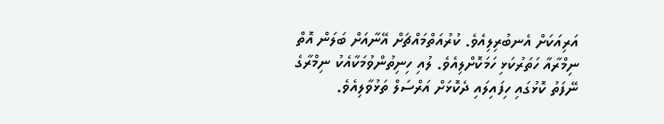އަރިއަކަށް އެނބުރިލިއެވެ. ކުރުއަތްމައްޗަށް އޭނާއަށް ބަލަން އޮތް ނިމްރާއާ ހަތަރުކަޅި ހަމަކޮށްލިއެވެ. ލުއި ހިނިތުންވުމަކާއެކު ނިމްރާގެ ނޭފަތު ކޮޅުގައި ހިފައިލައި ދެކޮޅަށް އަރްސަލް ތަޅުވާލިއެވެ.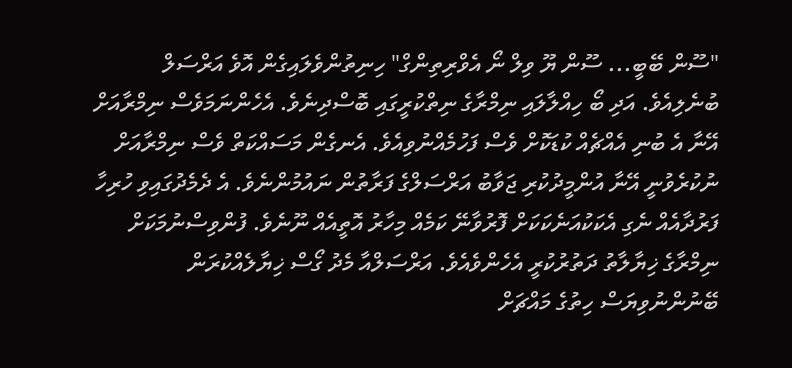"ސޫން ބޭބީ... ސޫން ޔޫ ވިލް ނޯ އެވްރިތިންގް" ހިނިތުންވެލައިގެން އޮވެ އަރްސަލް ބުނެލިއެވެ. އަދި ބޯ ހިއްލާލައި ނިމްރާގެ ނިތްކުރީގައި ބޮސްދިނެވެ. އެހެންނަމަވެސް ނިމްރާއަށް އޭނާ އެ ބުނި އެއްޗެއް ކުޑަކޮށް ވެސް ފަހުމެއްނުވިއެވެ. އެނގެން މަސައްކަތް ވެސް ނިމްރާއަށް ނުކުރެވުނީ އޭނާ އުންމީދުކުރި ޖަވާބު އަރްސަލްގެ ފަރާތުން ނައުމުންނެވެ. އެ ދެމެދުގައިވި ހުރިހާ ފަރުދާއެއް ނެގި އެކަކުއަނެކަކަށް ފޮރުވާނޭ ކަމެއް މިހާރު އޮތީއެއް ނޫނެވެ. ފުންވިސްނުމަކަށް ނިމްރާގެ ޚިޔާލާތު ދަތުރުކުރީ އެހެންވެއެވެ. އަރްސަލްއާ މެދު ގޯސް ޚިޔާލެއްކުރަން ބޭނުންނުވިޔަސް ހިތުގެ މައްޗަށް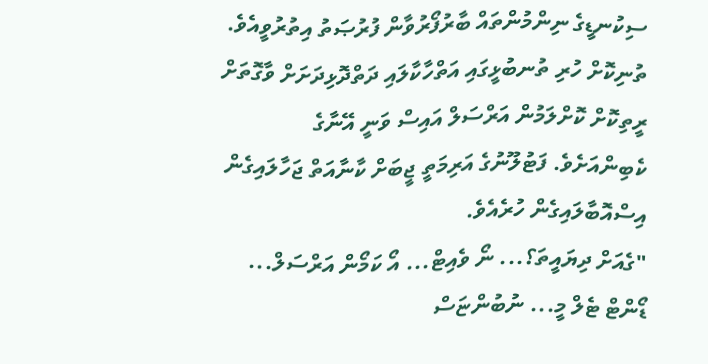ސިކުނޑީގެ ނިންމުންތައް ބާރުފޯރުވާން ފުރުޞަތު އިތުރުވީއެވެ.
ތުނިކޮށް ހުރި ތުނބުޅީގައި އަތްހާކާލައި ދަތްދޮޅިދަށަށް ވާގޮތަށް ރީތިކޮށް ކޮށްލަމުން އަރްސަލް އައިސް ވަނީ އޭނާގެ ކެބިންއަށެވެ. ފަޓުލޫނުގެ އަރިމަތީ ޖީބަށް ކާނާއަތް ޖަހާލައިގެން އިސްއޮބާލައިގެން ހުރެއެވެ.
"ގެއަށް ދިޔައީތަ؟... ނޯ ވެއިޓް... އޯ ކަމޯން އަރްސަލް... ޑޯންޓް ޓެލް މީ... ނުބުންޏަސް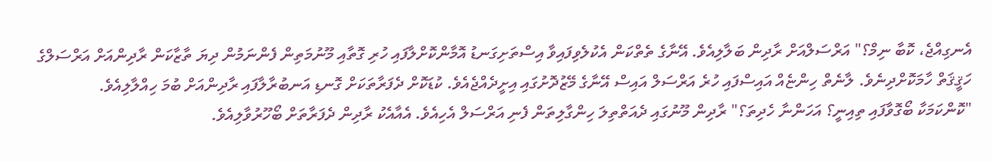އެނގިއްޖެ، ކޮބާ ނިމް؟" އަރްސަލްއަށް ރާދިން ބަލާލިއެވެ. އޭނާގެ ތެތްކަން އެކުލެވިފައިވާ އިސްތަށިގަނޑު އޮމާންކޮށްލާފައި ހުރި ގޮތާއި މޫނުމަތިން ފެންނަމުން ދިޔަ ތާޒާކަން ރާދިންއަށް އަރްސަލްގެ ހަޤީޤަތް ހާމަކޮށްދިނެވެ. ލާނެތް ހިންޏެއް އައިސްފައި ހުރެ އަރްސަލް އައިސް އޭނާގެ މޭޒުދޮށުގައި އިށީދެއްޖެއެވެ. ކުޑަކޮށް ދެފަރާތަކަށް ގޮނޑި އަނބުރާލާފައި ރާދިންއަށް ބުމަ ހިއްލާލިއެވެ.
"ކޮންކަމަކާ ބޯގޮވާފައި ތިއިނީ؟ އަހަންނާ ހެދިތަ؟" ރާދިން މޫނުގައި ދެއަތްތިލަ ހިންގާލިތަން ފެނި އަރްސަލް އެހިއެވެ. އެއާއެކު ރާދިން ދެފަރާތަށް ބޯހޫރުވާލިއެވެ.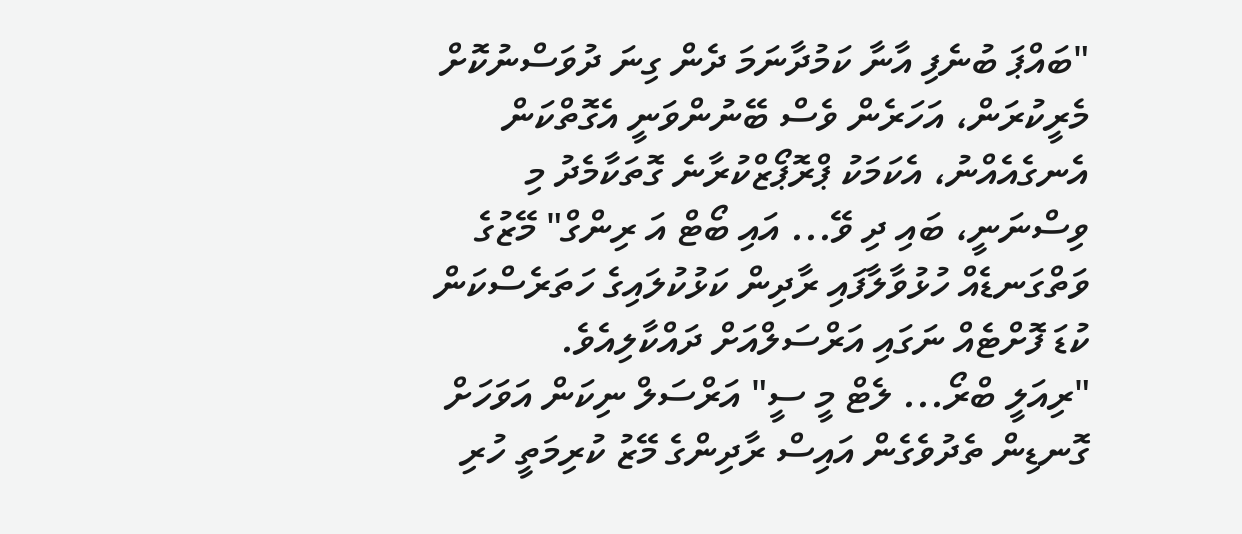"ބައްޕަ ބުނެފި އާނާ ކަމުދާނަމަ ދެން ގިނަ ދުވަސްނުކޮށް މެރީކުރަން، އަހަރެން ވެސް ބޭނުންވަނީ އެގޮތްކަން އެނގެއެއްނު، އެކަމަކު ޕްރޮޕޯޒްކުރާނެ ގޮތަކާމެދު މި ވިސްނަނީ، ބައި ދި ވޭ... އައި ބޯޓް އަ ރިންގް" މޭޒުގެ ވަތްގަނޑެއް ހުޅުވާލާފައި ރާދިން ކަޅުކުލައިގެ ހަތަރެސްކަން ކުޑަ ފޮށްޓެއް ނަގައި އަރްސަލްއަށް ދައްކާލިއެވެ.
"ރިއަލީ ބްރޯ... ލެޓް މީ ސީ" އަރްސަލް ނިކަން އަވަހަށް ގޮނޑިން ތެދުވެގެން އައިސް ރާދިންގެ މޭޒު ކުރިމަތީ ހުރި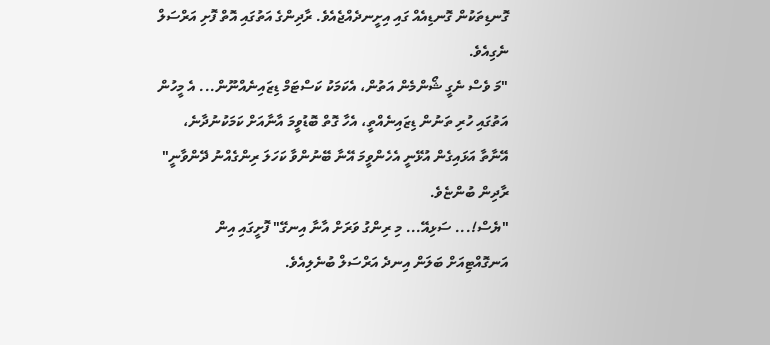ގޮނޑިތަކުން ގޮނޑިއެއް ގައި އިށީނދެއްޖެއެވެ. ރާދިންގެ އަތުގައި އޮތް ފޮށި އަރްސަލް ނެގިއެވެ.
"މަ ވެސް ނެގީ ޝޯންމެން އަތުން، އެކަމަކު ކަސްޓަމް ޑިޒައިނެއްނޫން... އެ މީހުން އަތުގައި ހުރި ތަނުން ޑިޒައިނެއްތީ، އެހާ ގޮތް ބޮޑުވީމަ އާނާއަށް ކަމަކުނުދާނެ، އޭނާތާ އަޅައިގެން އުޅޭނީ އެހެންވީމަ އޭނާ ބޭނުންވާ ކަހަލަ ރިންގެއްނު ދޭންވާނީ" ރާދިން ބުންޏެވެ.
"ޔެސް!... ސަޅިއޭ... މި ރިންގު ވަރަށް އާނާ އިނގޭ" ފޮށީގައި އިން އަނގޮއްޓިއަށް ބަލަން އިނދެ އަރްސަލް ބުނެލިއެވެ.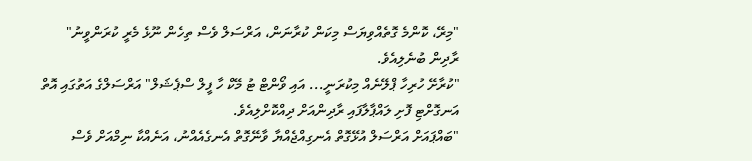"މިރޭ، ކޮންމެ ގޮތެއްވިޔަސް މިކަން ކުރާނަން، އަރްސަލް ވެސް ތިހެން ނޫޅެ މެރީ ކުރަންވީނު" ރާދިން ބުނެލިއެވެ.
"ކުރާށޭ ހުރިހާ ޕްލޭނެއް މިކުރަނީ... އައި ވޯންޓް ޓު މޭކް ހާ ފީލް ސްޕެޝަލް" އަރްސަލްގެ އަތުގައި އޮތް އަނގޮށްޓި ފޮށި ލައްޕާލާފައި ރާދިންއަށް ދިއްކޮށްލިއެވެ.
"ބައްޕައަށް އަރްސަލް އުޅޭގޮތް އެނގިއްޖެއްޔާ ވާނޭގޮތް އެނގެއެއްނު، އަނެއްކާ ނިމްއަށް ވެސް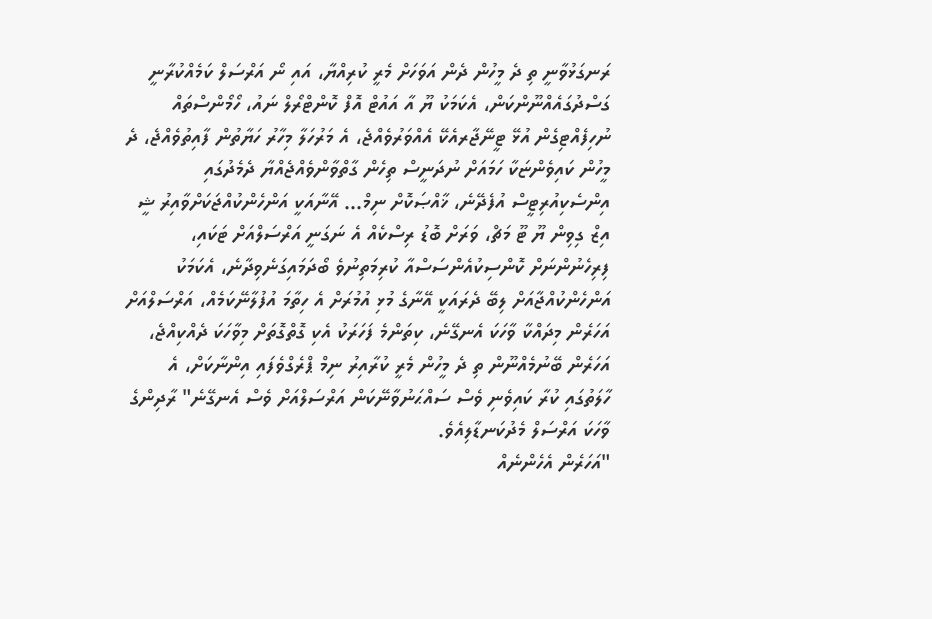ރަނގަޅުވާނީ ތި ދެ މީހުން ދެން އަވަހަށް މެރީ ކުރިއްޔާ، އައި ނޯ އަރްސަލް ކަމެއްކުރާނީ ގަސްދުގައެއްނޫންކަން، އެކަމަކު ޔޫ އާ އައުޓް އޮފް ކޮންޓްރޯލް ނައު، ހޯމޯންސްތައް ނުހިފެއްޓިގެން އުޅޭ ޓީނޭޖާރއެކޭ އެއްވަރުވެއްޖެ، އެ މަރުހަލާ މިހާރު ހަޔާތުން ފާއިތުވެއްޖެ، ދެ މީހުން ކައިވެންޏަކާ ހަމައަށް ނުދަނީސް ތިހެން ގާތްވާންވެއްޖެއްޔާ ދެމެދުގައި އިންސެކިއުރިޓީސް އުފެދޭނެ، ޚާއްޞަކޮށް ނިމް... އޭނާއަކީ އަންހެންކުއްޖަކަށްވާއިރު ޝީ އިޒް ގިވިން ޔޫ ޓޫ މަޗް، ވަރަށް ބޮޑު ރިސްކެއް އެ ނަގަނީ އަރްސަލްއަށް ޓަކައި، ފިރިހެނުންނަށް ކޮންސިކުއެންސަސްއާ ކުރިމަތިނުވެ ބޯދަމައިގަނެވިދާނެ، އެކަމަކު އަންހެންކުއްޖާއަށް ލިބޭ ދެރައަކީ އޭނާގެ މުޅި އުމުރަށް އެ ހިތާމަ އުފުލާނޭކަމެއް، އަރްސަލްއަށް އަހަރެން މިދައްކާ ވާހަކަ އެނގޭނެ، ކިތަންމެ ފަހަރަކު އެކި ގޮތްގޮތަށް މިވާހަކަ ދެއްކިއްޖެ، އަހަރެން ބޭނުމެއްނޫން ތި ދެ މީހުން މެރީ ކުރާއިރު ނިމް ޕްރެގްވެފައި އިންނާކަށް، އެ ހާލަތުގައި ކުރާ ކައިވެނި ވެސް ސައްޙަނުވާނޭކަން އަރްސަލްއަށް ވެސް އެނގޭނެ" ރާދިންގެ ވާހަކަ އަރްސަލް މެދުކަނޑާލިއެވެ.
"އަހަރެން އެހެންނެއް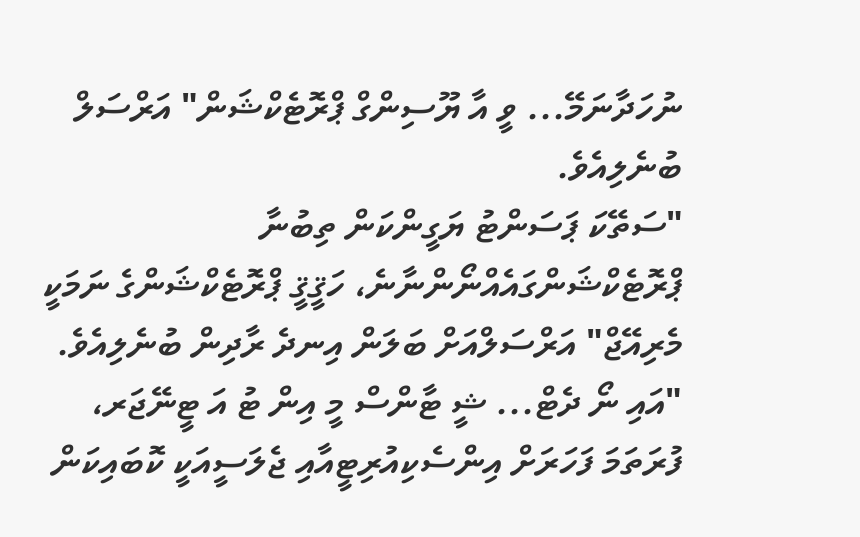ނުހަދާނަމޭ... ވީ އާ ޔޫސިންގް ޕްރޮޓެކްޝަން" އަރްސަލް ބުނެލިއެވެ.
"ސަތޭކަ ޕަސަންޓު ޔަގީންކަން ތިބުނާ ޕްރޮޓެކްޝަންގައެއްނޯންނާނެ، ހަޤީޤީ ޕްރޮޓެކްޝަންގެ ނަމަކީ މެރިއޭޖް" އަރްސަލްއަށް ބަލަން އިނދެ ރާދިން ބުނެލިއެވެ.
"އައި ނޯ ދެޓް... ޝީ ޓާންސް މީ އިން ޓު އަ ޓީނޭޖަރ، ފުރަތަމަ ފަހަރަށް އިންސެކިއުރިޓީއާއި ޖެލަސީއަކީ ކޮބައިކަން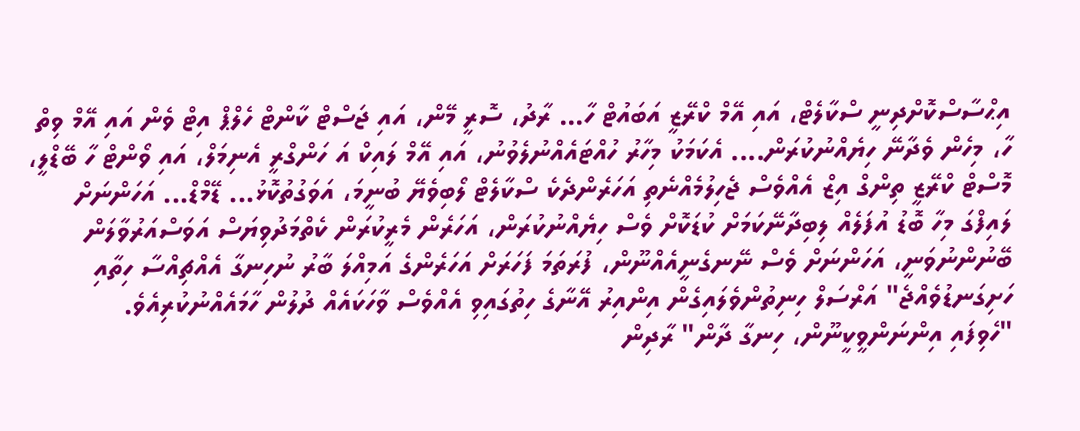އިޙްސާސްކޮށްދިނީ ސްކާލެޓް، އައި އޭމް ކްރޭޒީ އަބައުޓް ހާ... ރާދު، ސޮރީ މޭން، އައި ޖަސްޓް ކާންޓް ހެލްޕް އިޓް ވެން އައި އޭމް ވިތް ހާ، މިހެން ވެދާނޭ ހިޔެއްނުކުރަން.... އެކަމަކު މިހާރު ހުއްޓައެއްނުލެވުނު، އައި އޭމް ލައިކް އަ ހަންގްރީ އެނިމަލް، އައި ވޯންޓް ހާ ބޭޑްލީ، މޮސްޓް ކްރޭޒީ ތިންގް އިޒް އެއްވެސް ޖެހިލުމެއްނެތި އަހަރެންދެކެ ސްކާލެޓް ލޯބިވެޔޭ ބުނީމަ، އަވަގުތުކޮޅު... ޑޭމްޑް... އަހަންނަށް ލައިފްގަ މިހާ ބޮޑު އުފަލެއް ލިބިދާނޭކަމަށް ކުޑަކޮށް ވެސް ހިޔެއްނުކުރަން، އަހަރެން މެރީކުރަން ކެތްމަދުވިޔަސް އަވަސްއަރުވާލަން ބޭނުންނުވަނީ، އަހަންނަށް ވެސް ނޭނގެނީއެއްނޫން، ފުރަތަމަ ފަހަރަށް އަހަރެންގެ އަމިއްލަ ބާރު ނުހިނގާ އެއްޗިއްސާ ހިތާއި ހަށިގަނޑުވެއްޖެ" އަރްސަލް ހިނިތުންވެލައިގެން އިންއިރު އޭނާގެ ހިތުގައިވި އެއްވެސް ވާހަކައެއް ދުލުން ހާމައެއްނުކުރިއެވެ.
"ހެވިފައި އިންނަންވީކީނޫން، ހިނގާ ދާން" ރާދިން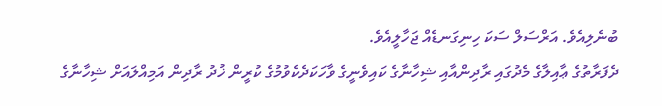ބުނެލިއެވެ. އަރްސަލް ސަކަ ހިނިގަނޑެއް ޖަހާލީއެވެ.
ދެފަރާތުގެ ޢާއިލާގެ މެދުގައި ރާދިންއާއި ޝިހާނާގެ ކައިވެނީގެ ވާހަކަދެކެވުމުގެ ކުރީން ޚުދު ރާދިން އަމިއްލައަށް ޝިހާނާގެ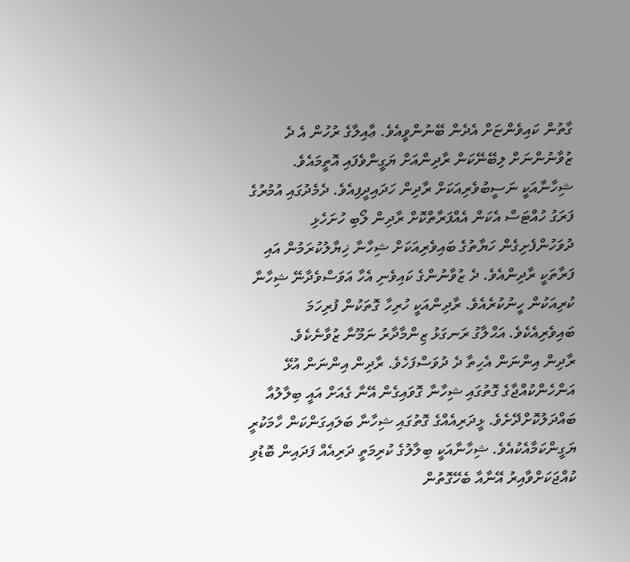ގާތުން ކައިވެންޏަށް އެދެން ބޭނުންވީއެވެ. ޢާއިލާގެ ރުހުން އެ ދެ ޒުވާނުންނަށް ލިބޭނޭކަން ރާދިންއަށް ޔަގީންވެފައި އޮތީމައެވެ. ޝިހާނާއަކީ ނަސީބުވެރިއަކަށް ރާދިން ހަދައިދީފިއެވެ. ދެމެދުގައި އުމުރުގެ ފަރަގު ހުއްޓަސް އެކަން އެއްފަރާތްކޮށް ރާދިން ލޯބި ހުށަހެޅި ދުވަހުންފެށިގެން ހަޔާތުގެ ބައިވެރިއަކަށް ޝިހާނާ ޚިޔާލުކުރަމުން އައި ފަރާތަކީ ރާދިންއެވެ. ދެ ޒުވާނުންގެ ކައިވެނި އެހާ އަވަސްވެދާނޭ ޝިހާނާ ކުރިއަކުން ހީނުކުރެއެވެ. ރާދިންއަކީ ހުރިހާ ގޮތަކުން ފުރިހަމަ ބައިވެރިއެކެވެ. އަޙްލާގު ރަނގަޅު ޒިންމާދާރު ނަމޫނާ ޒުވާނެކެވެ.
ރާދިން އިންނަން އެހިތާ ދެ ދުވަސްފަހެވެ. ރާދިން އިންނަން އުޅޭ އަންހެންކުއްޖާގެ ގޮތުގައި ޝިހާނާ ގޮވައިގެން އޭނާ ގެއަށް އައީ ބިލާލުއާ ބައްދަލުކޮށްދޭށެވެ. ޅީދަރިއެއްގެ ގޮތުގައި ޝިހާނާ ބަލައިގަންކަން ހާމަކުރީ ޔަގީންކަމާއެކުއެވެ. ޝިހާނާއަކީ ބިލާލުގެ ކުރިމަތީ ދަރިއެއް ފަދައިން ބޮޑުވި ކުއްޖަކަށްވާއިރު އޭނާއާ ބެހޭގޮތުން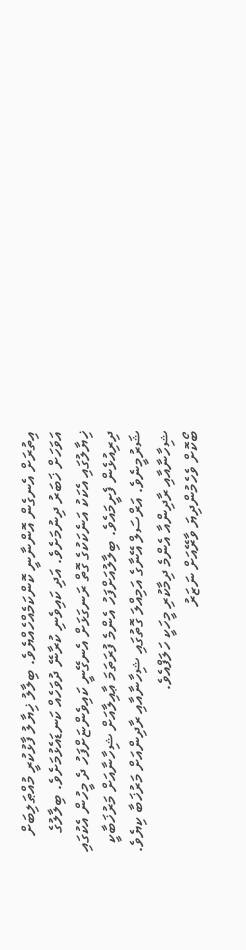އިތުރަށް އެނގެން އޮންނާނީ ކޮންކަމެއްހެއްޔެވެ. ބިލާލު ޚިޔާލު ފާޅުކުރީ މުއްޠަލިބަށް އަވަހަށް ޚަބަރު ދިނުމަށެވެ. އަދި ކައިވެނި ކުރާނޭ ދުވަހެއް ކަނޑައެޅުމަށެވެ. ބިލާލުގެ ޚިޔާލުގައި އެކަކު އަނެކަކުގެ ގޮތް ރަނގަޅަށް އެނގޭނީ ކައިވެންޏަށްފަހު ދެ މީހުން އެކުގައި ދިރިއުޅެން ފެށީމައެވެ. ބިލާލުއަށްފަހު އެންމެ ފުރަތަމަ ޢާއިލާއަށް ޝިހާނާއަށް މަރުޚަބާކީ ޝަރުމީނެވެ. އަރްސަލް އޭނާގެ އަމިއްލަ ގޮތުގައި ޝިހާނާއާއި ރާދިންއަށް މަރުޚަބާ ކިޔެވެ. ޝިހާނާއާއި ރާދިންއާ އެންމެ ދިމާކުރި މީހަކީ ހަލަފްއެވެ.
ބޯކޮށް ވެހެމުންދިޔަ ވާރޭއަށް ނަޒަރު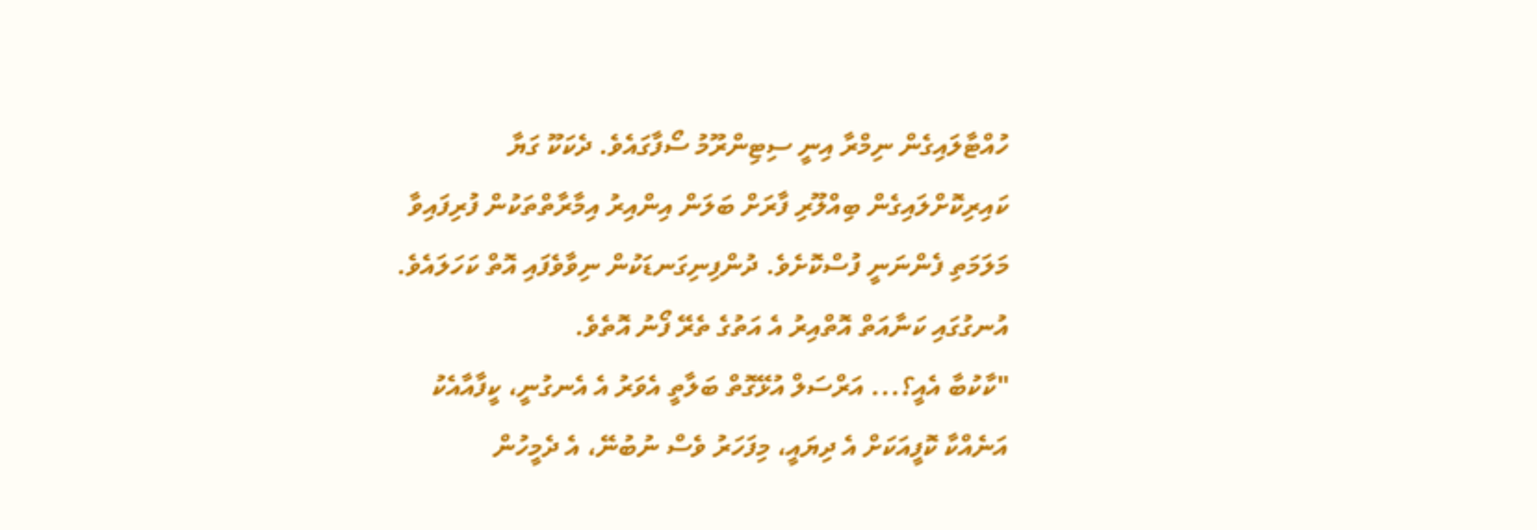ހުއްޓާލައިގެން ނިމްރާ އިނީ ސިޓިންރޫމު ސޯފާގައެވެ. ދެކަކޫ ގަޔާ ކައިރިކޮށްލައިގެން ބިއްލޫރި ފާރަށް ބަލަން އިންއިރު އިމާރާތްތަކުން ފުރިފައިވާ މަލަމަތި ފެންނަނީ ފުސްކޮށެވެ. ދުންފިނިގަނޑަކުން ނިވާވެފައި އޮތް ކަހަލައެވެ. އުނގުގައި ކަނާއަތް އޮތްއިރު އެ އަތުގެ ތެރޭ ފޯނު އޮތެވެ.
"ކާކުބާ އެއީ؟... އަރްސަލް އުޅޭގޮތް ބަލާތީ އެވަރު އެ އެނގުނީ، ކީފާއާއެކު އަނެއްކާ ކޮފީއަކަށް އެ ދިޔައީ، މިފަހަރު ވެސް ނުބުނޭ، އެ ދެމީހުން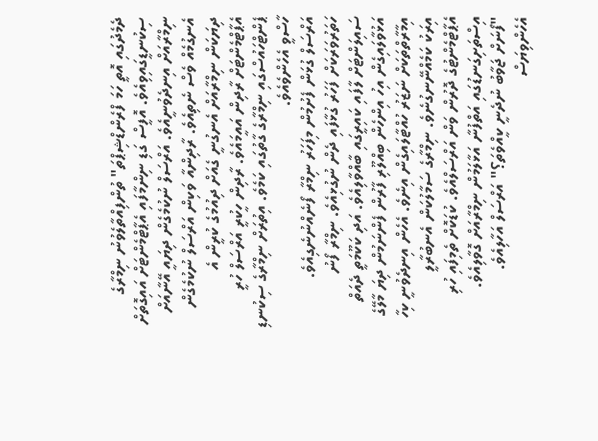ދެމެދުގައި އޮތީ ހަމަ ފްރެންޑްޝިޕްތަ" ތުންފިއްތާލެވުނު ނިމްރާގެ ސިކުނޑީގައިވިއެވެ. އޮފީސް ގަޑި ނިންމާފައި އެޕާޓްމެންޓަށް އައިގޮތަށް ނިމްރާއަށް އިނދެވުނީއެވެ. އަރްސަލް ނުކުމެގެން ދިޔައީ އޭނާއަށް އެނގުމެއް ވެސް ނެތިއެވެ. ރާދިންއާ ވަކިން އަރްސަލް ނުކުމެގެން ދިޔަކަން ނިމްރާއަށް އެނގުނީ ގެއަށް ދިއުމުގެ ކުރީން އެ އެޕާޓްމެންޓަށް ރާދިން އައީމައެވެ. ރާދިން ހީކުރީ އަރްސަލް ހުރީ ޕެންޓްހައުސްގައި ނިމްރާގެ ގާތުގައި ކަމެވެ. އިތުރަށް ނިމްރާގެ ސިކުނޑި ހާސްވީ އެހެންވެއެވެ.
އަރްސަލް ގުޅަން ފެށުމުން މިފަހަރު ނިމްރާ ފޯނެއްނުނެގިއެވެ. ހަތަރުވަރަކަށް ފަހަރު ގުޅާފައި ދެން ނުގުޅިއެވެ. ނިމްރާ ފޯނު ސައިލަންޓަށް ލާފައި ކައިރީގައި ބާއްވާލިއެވެ. އަދި ކަކޫމަތީ ދެއަތް އަޅުވާލައިގެން އިހު އިންހެން ބިއްލޫރި ފާރުން ފެންނަމުން ދިޔަ މާލޭގެ އިމާރާތްތަކަށް ނަޒަރު ހުއްޓާލައިގެން އިނެވެ. އެހެން އިނދެވުނީ ކިހާ އިރަކު ކަމެއްނޭނގުނެވެ. ނިމްރާގެ ސަމާލުކަން އެނބުރާލީ އެޕާޓްމެންޓުގެ ދޮރުން ވަން އަރްސަލްއެވެ. ކުޑަކޮށް ތެމިފައި ހުރި އިސްތަށިގަނޑުގައި އަތްފުނާ އަޅާލަމުން ނިމްރާއަށް ގޮވާލިއެވެ.
"ފޯނަށް ޖަވާބު ނުދެނީ ކީއްވެތަ؟" އަރްސަލް އަހާލިއެވެ. އެހެންވިޔަސް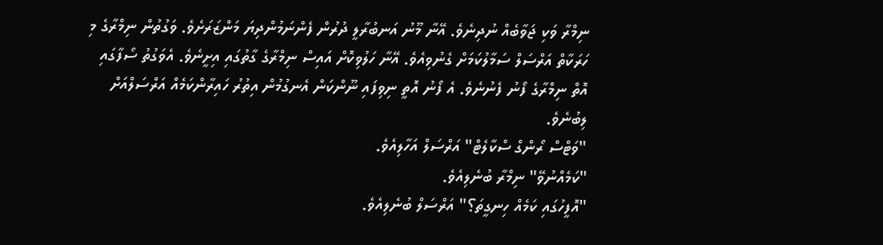ނިމްރާ ވަކި ޖަވާބެއް ނުދިނެވެ. އޭނާ މޫނު އަނބުރާލީ ދުރުން ފެންނަމުންދިޔަ މަންޒަރަށެވެ. ވަގުތުން ނިމްރާގެ މި ހަރަކާތް އަރްސަލް ސަމާލުކަމަށް ގެނުވިއެވެ. އޭނާ ހަލުވިކޮށް އައިސް ނިމްރާގެ ގާތުގައި އިށީނެވެ. އެވަގުތު ސޯފާގައި އޮތް ނިމްރާގެ ފޯނު ފެނުނެވެ. އެ ފޯނު އޮތީ ނިވިފައި ނޫންކަން އެނގުމުން އިތުރު ހައިރާންކަމެއް އަރްސަލްއަށް ލިބުނެވެ.
"ވަޓްސް ރޯންގް ސްކާލެޓް" އަރްސަލް އަހާލިއެވެ.
"ކަމެއްނުވޭ" ނިމްރާ ބުނެލިއެވެ.
"އޮފީހުގައި ކަމެއް ހިނގީތަ؟" އަރްސަލް ބުނެލިއެވެ.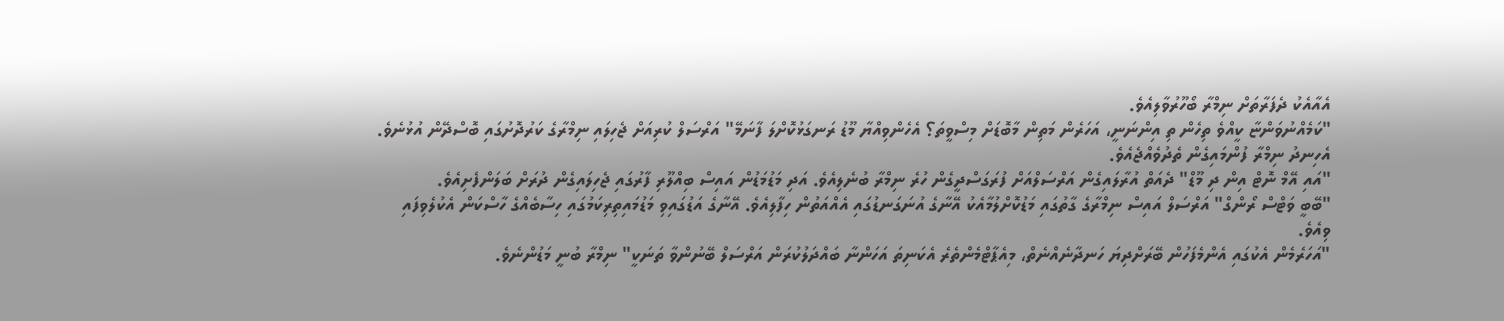އެއާއެކު ދެފަރާތަށް ނިމްރާ ބޯހޫރުވާލިއެވެ.
"ކަމެއްނުވަންޏާ ކީއްވެ ތިހެން ތި އިންނަނީ، އަހަރެން މަތިން މާބޮޑަށް މިސްވީތަ؟ އެހެންވިއްޔާ މޫޑު ރަނގަޅުކޮށްލަ ފާނަމޭ" އަރްސަލް ކުރިއަށް ޖެހިލައި ނިމްރާގެ ކަރުދޮށުގައި ބޮސްދޭން އުޅުނެވެ. އެހިނދު ނިމްރާ ފުންމައިގެން ތެދުވެއްޖެއެވެ.
"އައި އޭމް ނޮޓް އިން ދި މޫޑް" ދެއަތް އުރާލައިގެން އަރްސަލްއަށް ފުރަގަސްދީގެން ހުރެ ނިމްރާ ބުނެލިއެވެ. އަދި މަޑުމަޑުން އައިސް ބިއްލޫރި ފާރުގައި ޖެހިލައިގެން ދުރަށް ބަލަންފެށިއެވެ.
"ބޭބީ ވަޓްސް ރޯންގް" އަރްސަލް އައިސް ނިމްރާގެ ގާތުގައި މަޑުކޮށްލުމާއެކު އޭނާގެ އުނަގަނޑުގައި އެއްއަތުން ހިފާލިއެވެ. އޭނާގެ އަޑުގައިވި މަޑުމައިތިރިކަމުގައި ހިސާބެއްގެ ހާސްކަން އެކުލެވިފައި ވިއެވެ.
"އަހަރެމެން އެކުގައި އެންމެފަހުން ބޭރަށްދިޔަ ހަނދާނެއްނެތް، މިއެޕާޓްމެންތެރެ އެކަނިތަ އަހަންނާ ބައްދަލުކުރަން އަރްސަލް ބޭނުންވާ ތަނަކީ" ނިމްރާ ބުނީ މަޑުންނެވެ.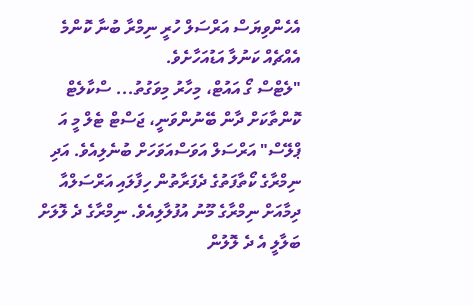އެހެންވިޔަސް އަރްސަލް ހުރީ ނިމްރާ ބުނާ ކޮންމެ އެއްޗެއް ކަނުލާ އަޑުއަހާށެވެ.
"ލެޓްސް ގޯ އައުޓް، މިހާރު މިވަގުތު... ސްކާލެޓް ކޮންތާކަށް ދާން ބޭނުންވަނީ، ޖަސްޓް ޓެލް މީ އަ ޕްލޭސް" އަރްސަލް އަވަސްއަވަހަށް ބުނެލިއެވެ. އަދި ނިމްރާގެ ކޯތާފަތުގެ ދެފަރާތުން ހިފާލައި އަރްސަލްއާ ދިމާއަށް ނިމްރާގެ މޫނު އުފުލާލިއެވެ. ނިމްރާގެ ދެ ލޮލަށް ބަލާލީ އެ ދެ ލޮލުން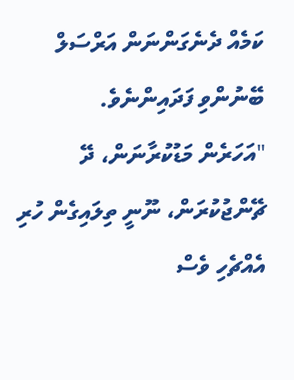ކަމެއް ދެނެގަންނަން އަރްސަލް ބޭނުންވި ފަދައިންނެވެ.
"އަހަރެން މަޑުކުރާނަން، ދޭ ޗޭންޖުކުރަން، ނޫނީ ތިލައިގެން ހުރި އެއްޗެހި ވެސް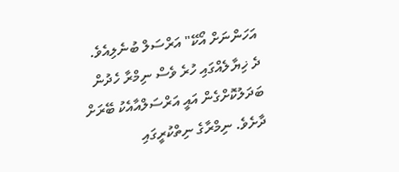އަހަންނަށް އޯކޭ" އަރްސަލް ބުނެލިއެވެ.
ދެ ޚިޔާލެއްގައި ހުރެ ވެސް ނިމްރާ ހެދުން ބަދަލުކޮށްގެން އައީ އަރްސަލްއާއެކު ބޭރަށް ދާށެވެ. ނިމްރާގެ ނިތްކުރީގައި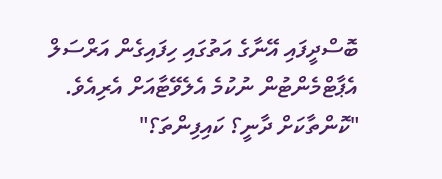ބޮސްދީފައި އޭނާގެ އަތުގައި ހިފައިގެން އަރްސަލް އެޕާޓްމެންޓުން ނުކުމެ އެލެވޭޓާއަށް އެރިއެވެ.
"ކޮންތާކަށް ދާނީ؟ ކައިފިންތަ؟"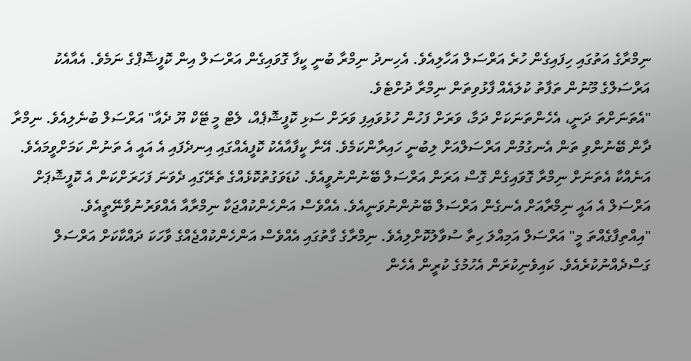ނިމްރާގެ އަތުގައި ހިފައިގެން ހުރެ އަރްސަލް އަހާލިއެވެ. އެހިނދު ނިމްރާ ބުނީ ކީފާ ގޮވައިގެން އަރްސަލް އިން ކޮފީޝޮޕްގެ ނަމެވެ. އެއާއެކު އަރްސަލްގެ މޫނުން ތަފާތު ކުލައެއް ފާޅުވިތަން ނިމްރާ ދުށްޓެވެ.
"އެތަނަށްތަ ދަނީ، އެހެންތަނަކަށް ދަމާ، ވަރަށް ފަހުން ހުޅުވައިފި ވަރަށް ސަޅި ކޮފީޝޮޕެއް، ލެޓް މީ ޓޭކް ޔޫ ދެއާ" އަރްސަލް ބުނެލިއެވެ. ނިމްރާ ދާން ބޭނުންވި ތަން އެނގުމުން އަރްސަލްއަށް ލިބުނީ ހައިރާންކަމެވެ. އޭނާ ކީފާއާއެކު ކޮފީއެއްގައި އިނދެފައި އެ އައީ އެ ތަނުން ކަމަށްވީމައެވެ. އަނެއްކާ އެތަނަށް ނިމްރާ ގޮވައިގެން ގޮސް އަރަން އަރްސަލް ބޭނުންނުވީއެވެ. ކުޑަވަގުތުކޮޅެއްގެ ތެރޭގައި ދެވަނަ ފަހަރަށްކަން އެ ކޮފީޝޮޕަށް އަރްސަލް އެ އައީ ނިމްރާއަށް އެނގެން އަރްސަލް ބޭނުންނުވަނީއެވެ. އެއްވެސް އަންހެންކުއްޖަކާ ނިމްރާއާ އެއްވަރުނުވާނޭތީއެވެ.
"އިއްތިފާގެއްތަ މީ" އަރްސަލް އަމިއްލަ ހިތާ ސުވާލުކޮށްލިއެވެ. ނިމްރާގެ ގާތުގައި އެއްވެސް އަންހެންކުއްޖެއްގެ ވާހަކަ ދައްކާކަށް އަރްސަލް ގަސްދެއްނުކުރެއެވެ. ކައިވެނިކުރަން އެހުމުގެ ކުރީން އެހެން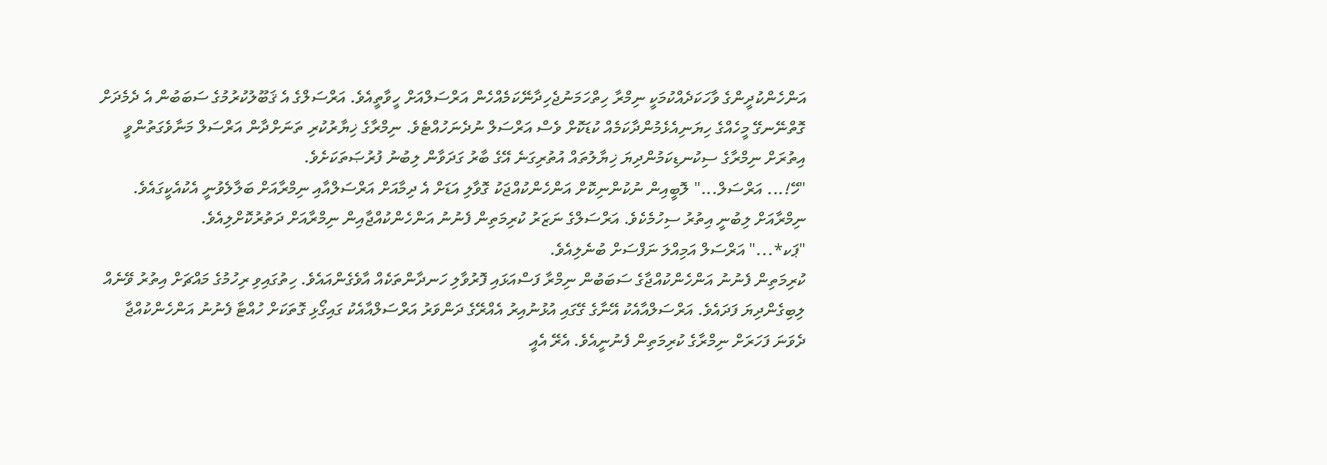އަންހެންކުދީންގެ ވާހަކަދެއްކުމަކީ ނިމްރާ ހިތްހަމަނުޖެހިދާނޭކަމެއްހެން އަރްސަލްއަށް ހީވާތީއެވެ. އަރްސަލްގެ އެ ޤަބޫލުކުރުމުގެ ސަބަބުން އެ ދެމެދަށް ގޮތްނޭނގޭ މީހެއްގެ ހިޔަނިއެޅެމުންދާކަމެއް ކުޑަކޮށް ވެސް އަރްސަލް ނުދެނަހުއްޓެވެ. ނިމްރާގެ ޚިޔާރުކުރި ތަނަށްދާން އަރްސަލް މަނާވެގަތުންވީ އިތުރަށް ނިމްރާގެ ސިކުނޑިކަމުންދިޔަ ޚިޔާލުތައް އުތުރިގަނެ އޭގެ ބާރު ގަދަވާން ލިބުނު ފުރުޞަތަކަށެވެ.
"ހޭ!... އަރްސަލް..." ލޮބީއިން ނުކުންނިކޮށް އަންހެންކުއްޖަކު ގޮވާލި އަޑަށް އެ ދިމާއަށް އަރްސަލްއާއި ނިމްރާއަށް ބަލާލެވުނީ އެކުއެކީގައެވެ. ނިމްރާއަށް ލިބުނީ އިތުރު ސިހުމެކެވެ. އަރްސަލްގެ ނަޒަރު ކުރިމަތިން ފެނުނު އަންހެންކުއްޖާއިން ނިމްރާއަށް ދަތުރުކޮށްލިއެވެ.
"ޕަކ*..." އަރްސަލް އަމިއްލަ ނަފްސަށް ބުނެލިއެވެ.
ކުރިމަތިން ފެނުނު އަންހެންކުއްޖާގެ ސަބަބުން ނިމްރާ ފަސްއަޅައި ފޮރުވާލި ހަނދާންތަކެއް އާވެގެންއައެވެ. ހިތުގައިވި ރިހުމުގެ މައްޗަށް އިތުރު ވޭނެއް ލިބިގެންދިޔަ ފަދައެވެ. އަރްސަލްއާއެކު އޭނާގެ ގޭގައި އުޅުނުއިރު އެއްރޭގެ ދަންވަރު އަރްސަލްއާއެކު ގައިގޯޅި ގޮތަކަށް ހުއްޓާ ފެނުނު އަންހެންކުއްޖާ ދެވަނަ ފަހަރަށް ނިމްރާގެ ކުރިމަތިން ފެނުނީއެވެ. އެރޭ އެއީ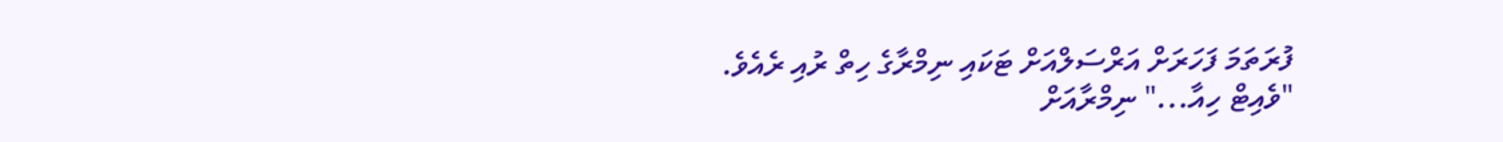ފުރަތަމަ ފަހަރަށް އަރްސަލްއަށް ޓަކައި ނިމްރާގެ ހިތް ރުއި ރެއެވެ.
"ވެއިޓް ހިއާ..." ނިމްރާއަށް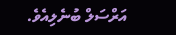އަރްސަލް ބުނެލިއެވެ.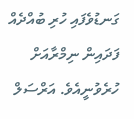ގަނޑުވެފައި ހުރި ބުއްދެއް ފަދައިން ނިމްރާއަށް ހުރެވުނީއެވެ. އަރްސަލް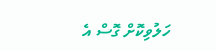ހަލުވިކޮށް ގޮސް އެ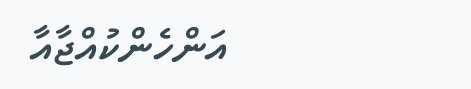އަންހެންކުއްޖާއާ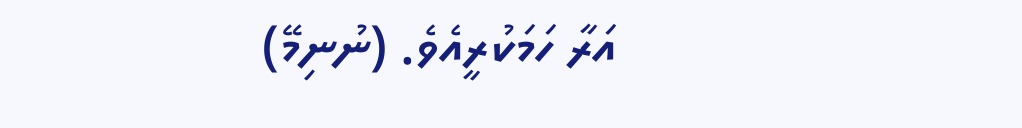އަރާ ހަމަކުރީއެވެ. (ނުނިމޭ)